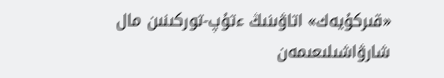«قىركۇيەك» اتاۋىنىڭ ءتۇپ-توركىنىن مال شارۋاشىلىعىمەن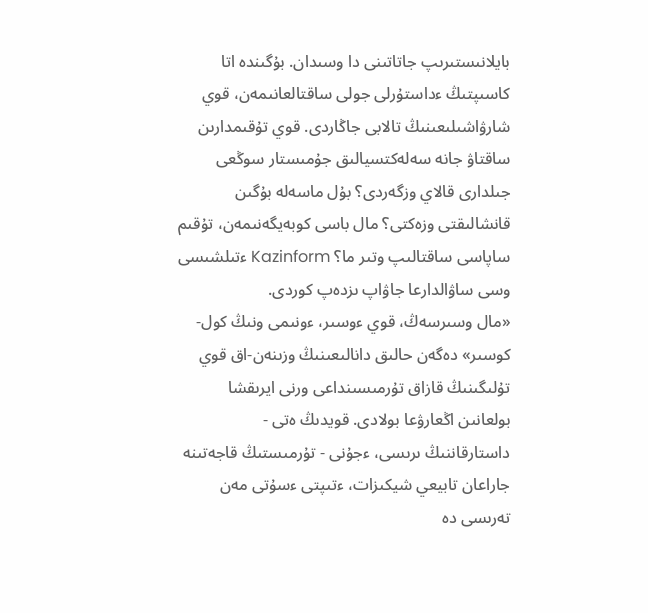بايلانىستىرىپ جاتاتىنى دا وسىدان. بۇگىندە اتا كاسىپتىڭ ءداستۇرلى جولى ساقتالعانىمەن، قوي شارۋاشىلىعىنىڭ تالابى جاڭاردى. قوي تۇقىمدارىن ساقتاۋ جانە سەلەكتسيالىق جۇمىستار سوڭعى جىلدارى قالاي وزگەردى؟ بۇل ماسەلە بۇگىن قانشالىقتى وزەكتى؟ مال باسى كوبەيگەنىمەن، تۇقىم ساپاسى ساقتالىپ وتىر ما؟ Kazinform ءتىلشىسى وسى ساۋالدارعا جاۋاپ ىزدەپ كوردى.
«مال وسىرسەڭ، قوي ءوسىر، ءونىمى ونىڭ كول- كوسىر» دەگەن حالىق دانالىعىنىڭ وزىنەن-اق قوي تۇلىگىنىڭ قازاق تۇرمىسىنداعى ورنى ايرىقشا بولعانىن اڭعارۋعا بولادى. قويدىڭ ەتى - داستارقاننىڭ ىرىسى، ءجۇنى - تۇرمىستىڭ قاجەتىنە جاراعان تابيعي شيكىزات، ءتىپتى ءسۇتى مەن تەرىسى دە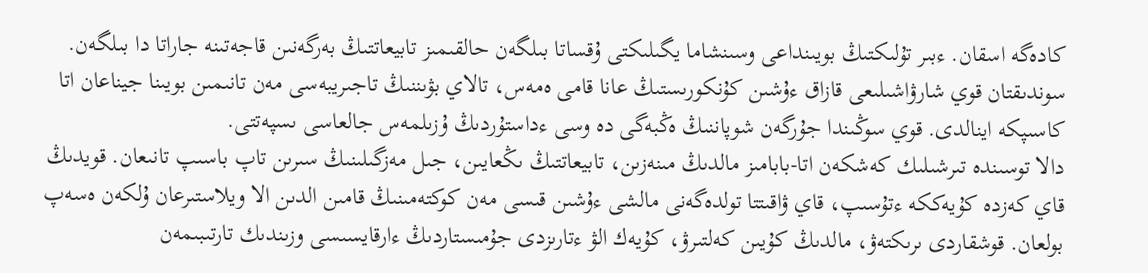كادەگە اسقان. ءبىر تۇلىكتىڭ بويىنداعى وسىنشاما يگىلىكتى ۇقساتا بىلگەن حالقىمىز تابيعاتتىڭ بەرگەنىن قاجەتىنە جاراتا دا بىلگەن. سوندىقتان قوي شارۋاشىلىعى قازاق ءۇشىن كۇنكورىستىڭ عانا قامى ەمەس، تالاي بۋىننىڭ تاجىريبەسى مەن تانىمىن بويىنا جيناعان اتا كاسىپكە اينالدى. قوي سوڭىندا جۇرگەن شوپاننىڭ ەڭبەگى دە وسى ءداستۇردىڭ ۇزىلمەس جالعاسى ىسپەتتى.
دالا توسىندە تىرشىلىك كەشكەن اتا-بابامىز مالدىڭ مىنەزىن، تابيعاتتىڭ ىڭعايىن، جىل مەزگىلىنىڭ سىرىن تاپ باسىپ تانىعان. قويدىڭ قاي كەزدە كۇيەككە ءتۇسىپ، قاي ۋاقىتتا تولدەگەنى مالشى ءۇشىن قىسى مەن كوكتەمىنىڭ قامىن الدىن الا ويلاستىرعان ۇلكەن ەسەپ بولعان. قوشقاردى ىرىكتەۋ، مالدىڭ كۇيىن كەلتىرۋ، كۇيەك الۋ ءتارىزدى جۇمىستاردىڭ ءارقايسىسى وزىندىك تارتىبىمەن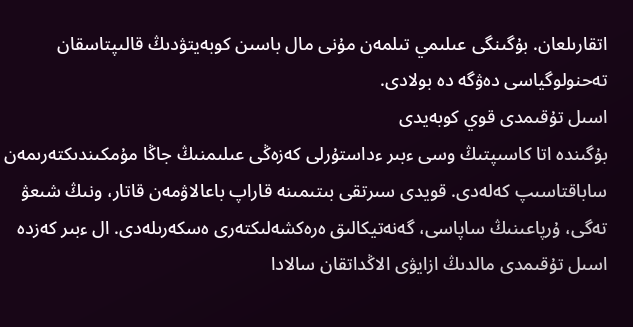اتقارىلعان. بۇگىنگى عىلىمي تىلمەن مۇنى مال باسىن كوبەيتۋدىڭ قالىپتاسقان تەحنولوگياسى دەۋگە دە بولادى.
اسىل تۇقىمدى قوي كوبەيدى
بۇگىندە اتا كاسىپتىڭ وسى ءبىر ءداستۇرلى كەزەڭى عىلىمنىڭ جاڭا مۇمكىندىكتەرىمەن ساباقتاسىپ كەلەدى. قويدى سىرتقى بىتىمىنە قاراپ باعالاۋمەن قاتار، ونىڭ شىعۋ تەگى، ۇرپاعىنىڭ ساپاسى، گەنەتيكالىق ەرەكشەلىكتەرى ەسكەرىلەدى. ال ءبىر كەزدە اسىل تۇقىمدى مالدىڭ ازايۋى الاڭداتقان سالادا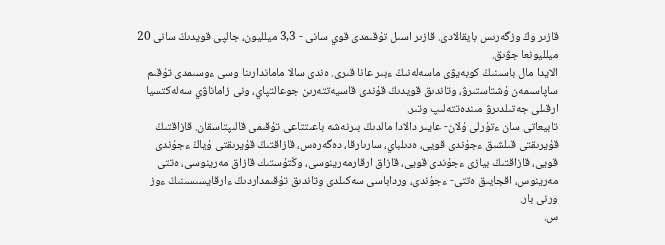قازىر وڭ وزگەرىس بايقالادى. قازىر اسىل تۇقىمدى قوي سانى - 3,3 ميلليون، جالپى قويدىڭ سانى 20 ميلليونعا جۋىق.
الايدا مال باسىنىڭ كوبەيۋى ماسەلەنىڭ ءبىر عانا قىرى. ەندى سالا ماماندارىنا وسى ءوسىمدى تۇقىم ساپاسىمەن ۇشتاستىرۋ، وتاندىق قويدىڭ قۇندى قاسيەتتەرىن جوعالتپاي، ونى زاماناۋي سەلەكتسيا ارقىلى جەتىلدىرۋ مىندەتتەلىپ وتىر.
تابيعاتى سان ءتۇرلى ۇلان- عايىر دالادا مالدىڭ بىرنەشە باعىتتاعى تۇقىمى قالىپتاسقان. قازاقتىڭ قۇيرىقتى قىلشىق ءجۇندى قويى، ەدىلباي، سارىارقا، دەگەرەس، قازاقتىڭ قۇيرىقتى ۇياڭ ءجۇندى قويى، قازاقتىڭ بيازى ءجۇندى قويى، قازاق ارقارمەرينوسى، وڭتۇستىك قازاق مەرينوسى، ەتتى مەرينوس، اقجايىق ەتتى- ءجۇندى، ورداباسى سەكىلدى وتاندىق تۇقىمداردىڭ ءارقايسىسىنىڭ ءوز ورنى بار.
س.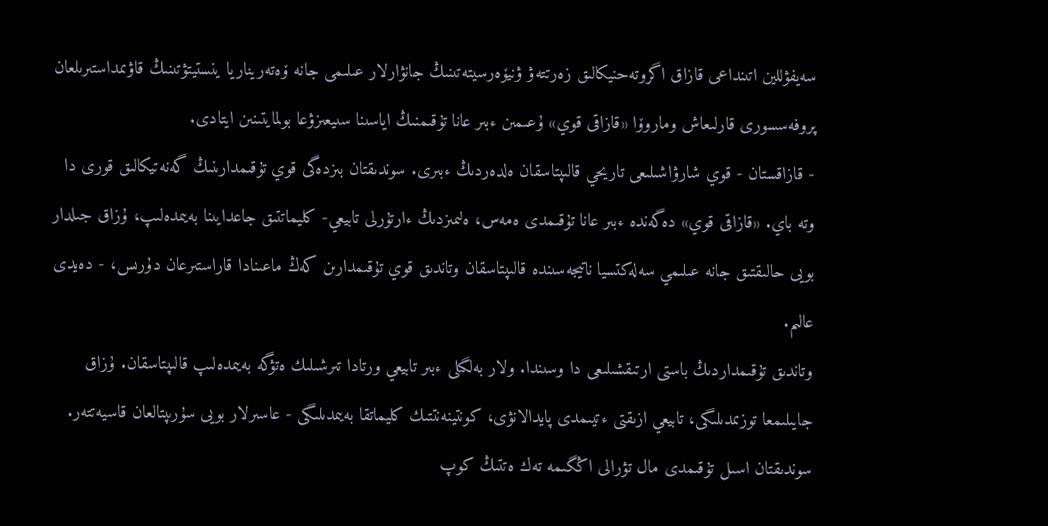سەيفۋللين اتىنداعى قازاق اگروتەحنيكالىق زەرتتەۋ ۋنيۆەرسيتەتىنىڭ جانۋارلار عىلىمى جانە ۆەتەريناريا ينستيتۋتىنىڭ قاۋىمداستىرىلعان پروفەسسورى قارلىعاش وماروۆا «قازاقى قوي» ۇعىمىن ءبىر عانا تۇقىمنىڭ اياسىنا سىيعىزۋعا بولمايتىنىن ايتادى.
- قازاقستان - قوي شارۋاشىلىعى تاريحي قالىپتاسقان ەلدەردىڭ ءبىرى. سوندىقتان بىزدەگى قوي تۇقىمدارىنىڭ گەنەتيكالىق قورى دا وتە باي. «قازاقى قوي» دەگەندە ءبىر عانا تۇقىمدى ەمەس، ەلىمىزدىڭ ءارتۇرلى تابيعي- كليماتتىق جاعدايىنا بەيىمدەلىپ، ۇزاق جىلدار بويى حالىقتىق جانە عىلىمي سەلەكتسيا ناتيجەسىندە قالىپتاسقان وتاندىق قوي تۇقىمدارىن كەڭ ماعىنادا قاراستىرعان دۇرىس، - دەيدى عالىم.
وتاندىق تۇقىمداردىڭ باستى ارتىقشىلىعى دا وسىندا. ولار بەلگىلى ءبىر تابيعي ورتادا تىرشىلىك ەتۋگە بەيىمدەلىپ قالىپتاسقان. ۇزاق جايىلىمعا توزىمدىلىگى، تابيعي ازىقتى ءتيىمدى پايدالانۋى، كونتينەنتتىك كليماتقا بەيىمدىلىگى - عاسىرلار بويى سۇرىپتالعان قاسيەتتەر.
سوندىقتان اسىل تۇقىمدى مال تۋرالى اڭگىمە تەك ەتتىڭ كوپ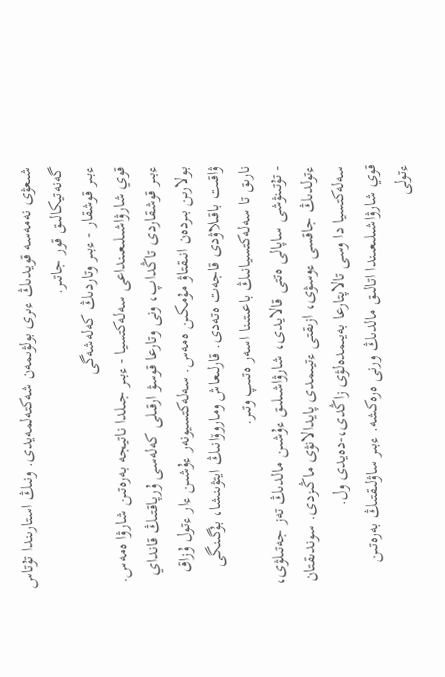شىعۋى نەمەسە قويدىڭ ءىرى بولۋىمەن شەكتەلمەيدى. ونىڭ استارىندا تۇتاس گەنەتيكالىق قور جاتىر.
ءبىر قوشقار - ءبىر وتاردىڭ كەلەشەگى
قوي شارۋاشىلىعىنداعى سەلەكتسيا - ءبىر جىلدا ناتيجە بەرەتىن شارۋا ەمەس. ءبىر قوشقاردى تاڭداپ، ونى وتارعا قوسۋ ارقىلى كەلەسى ۇرپاقتىڭ قانداي بولارىن بىردەن انىقتاۋ مۇمكىن ەمەس. سەلەكتسيونەر ءۇشىن ءار ءتول ۇزاق ۋاقىت باقىلاۋدى قاجەت ەتەدى. قارلىعاش وماروۆانىڭ ايتۋىنشا، بۇگىنگى نارىق تا سەلەكتسيانىڭ باعىتىنا اسەر ەتىپ وتىر.
- تۇتىنۋشى ساپالى ەتتى قالايدى، شارۋاشىلىق ءۇشىن مالدىڭ تەز جەتىلۋى، ءتولدىڭ جاقسى ءوسۋى، ازىقتى ءتيىمدى پايدالانۋى ماڭىزدى. سوندىقتان سەلەكتسيا دا وسى تالاپتارعا بەيىمدەلۋى زاڭدى،-دەيدى ول.
قوي شارۋاشىلىعىندا اتالىق مالدىڭ ورنى ەرەكشە. ءبىر ساۋلىقتىڭ بەرەتىن ءتولى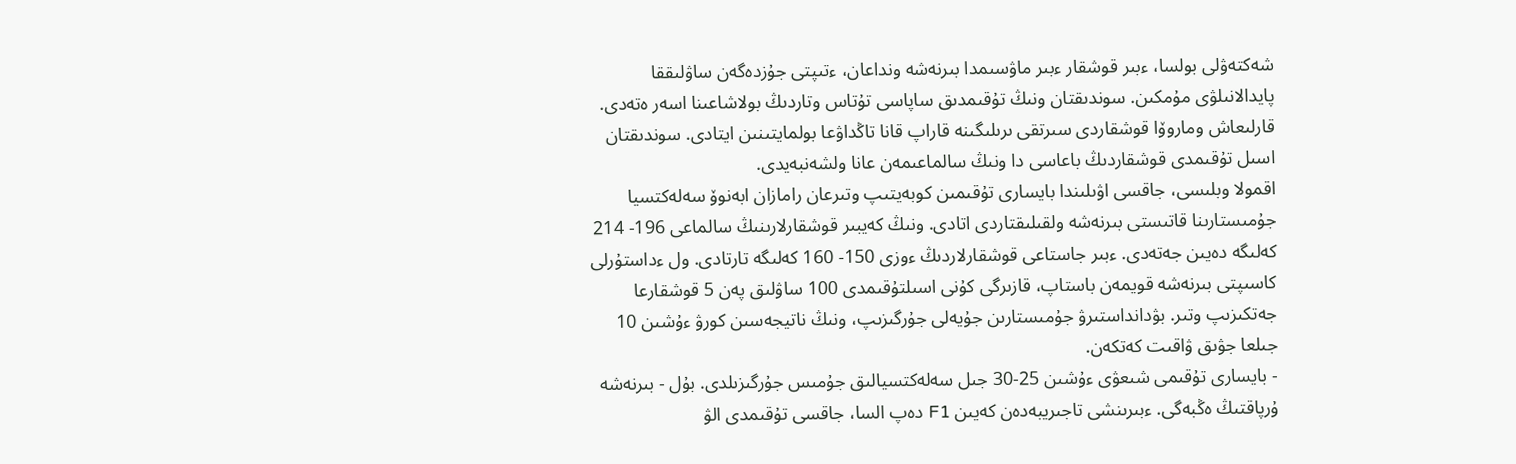شەكتەۋلى بولسا، ءبىر قوشقار ءبىر ماۋسىمدا بىرنەشە ونداعان، ءتىپتى جۇزدەگەن ساۋلىققا پايدالانىلۋى مۇمكىن. سوندىقتان ونىڭ تۇقىمدىق ساپاسى تۇتاس وتاردىڭ بولاشاعىنا اسەر ەتەدى.
قارلىعاش وماروۆا قوشقاردى سىرتقى ىرىلىگىنە قاراپ قانا تاڭداۋعا بولمايتىنىن ايتادى. سوندىقتان اسىل تۇقىمدى قوشقاردىڭ باعاسى دا ونىڭ سالماعىمەن عانا ولشەنبەيدى.
اقمولا وبلىسى، جاقسى اۋىلىندا بايسارى تۇقىمىن كوبەيتىپ وتىرعان رامازان ابەنوۆ سەلەكتسيا جۇمىستارىنا قاتىستى بىرنەشە ولقىلىقتاردى اتادى. ونىڭ كەيبىر قوشقارلارىنىڭ سالماعى 196- 214 كەلىگە دەيىن جەتەدى. ءبىر جاستاعى قوشقارلاردىڭ ءوزى 150- 160 كەلىگە تارتادى. ول ءداستۇرلى كاسىپتى بىرنەشە قويمەن باستاپ، قازىرگى كۇنى اسىلتۇقىمدى 100 ساۋلىق پەن 5 قوشقارعا جەتكىزىپ وتىر. بۋدانداستىرۋ جۇمىستارىن جۇيەلى جۇرگىزىپ، ونىڭ ناتيجەسىن كورۋ ءۇشىن 10 جىلعا جۋىق ۋاقىت كەتكەن.
- بايسارى تۇقىمى شىعۋى ءۇشىن 25-30 جىل سەلەكتسيالىق جۇمىس جۇرگىزىلدى. بۇل - بىرنەشە ۇرپاقتىڭ ەڭبەگى. ءبىرىنشى تاجىريبەدەن كەيىن F1 دەپ السا، جاقسى تۇقىمدى الۋ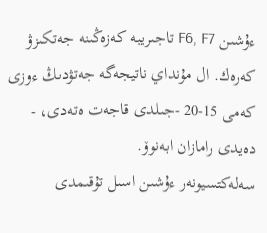ءۇشىن F6, F7 تاجىريبە كەزەڭىنە جەتكىزۋ كەرەك. ال مۇنداي ناتيجەگە جەتۋدىڭ ءوزى كەمى 15-20 -جىلدى قاجەت ەتەدى، - دەيدى رامازان ابەنوۆ.
سەلەكتسيونەر ءۇشىن اسىل تۇقىمدى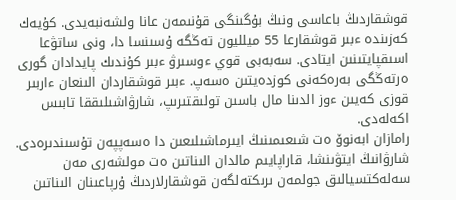قوشقاردىڭ باعاسى ونىڭ بۇگىنگى قۇنىمەن عانا ولشەنبەيدى. كۇيەك كەزىندە ءبىر قوشقارعا 55 ميلليون تەڭگە ۇسىنسا دا، ونى ساتۋعا اسىقپايتىنىن ايتادى. سەبەبى قوي ءوسىرۋ ءبىر كۇندىك پايدادان گورى ەرتەڭگى بەرەكەنى كوزدەيتىن ەسەپ. ءبىر قوشقاردان الىنعان ءاربىر قوزى كەيىن ءوز الدىنا مال باسىن تولىقتىرىپ، شارۋاشىلىققا تابىس اكەلەدى.
رامازان ابەنوۆ ەت شىعىمىنىڭ ايىرماشىلىعىن دا ەسەپپەن تۇسىندىرەدى. شارۋانىڭ ايتۋىنشا، قاراپايىم مالدان الىناتىن ەت مولشەرى مەن سەلەكتسيالىق جولمەن ىرىكتەلگەن قوشقارلاردىڭ ۇرپاعىنان الىناتىن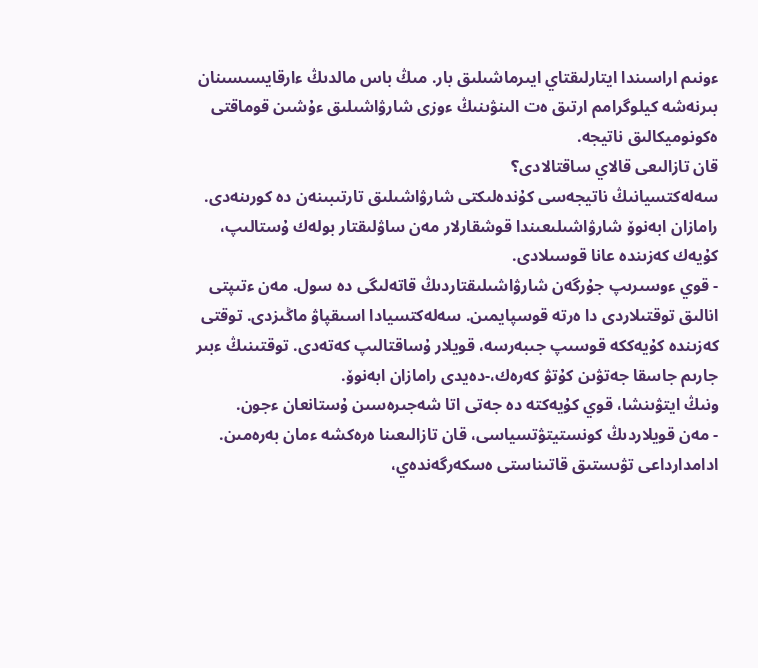ءونىم اراسىندا ايتارلىقتاي ايىرماشىلىق بار. مىڭ باس مالدىڭ ءارقايسىسىنان بىرنەشە كيلوگرامم ارتىق ەت الىنۋىنىڭ ءوزى شارۋاشىلىق ءۇشىن قوماقتى ەكونوميكالىق ناتيجە.
قان تازالىعى قالاي ساقتالادى؟
سەلەكتسيانىڭ ناتيجەسى كۇندەلىكتى شارۋاشىلىق تارتىبىنەن دە كورىنەدى. رامازان ابەنوۆ شارۋاشىلىعىندا قوشقارلار مەن ساۋلىقتار بولەك ۇستالىپ، كۇيەك كەزىندە عانا قوسىلادى.
- قوي ءوسىرىپ جۇرگەن شارۋاشىلىقتاردىڭ قاتەلىگى دە سول. مەن ءتىپتى انالىق توقتىلاردى دا ەرتە قوسپايمىن. سەلەكتسيادا اسىقپاۋ ماڭىزدى. توقتى كەزىندە كۇيەككە قوسىپ جىبەرسە، قويلار ۇساقتالىپ كەتەدى. توقتىنىڭ ءبىر جارىم جاسقا جەتۋىن كۇتۋ كەرەك،-دەيدى رامازان ابەنوۆ.
ونىڭ ايتۋىنشا، قوي كۇيەكتە دە جەتى اتا شەجىرەسىن ۇستانعان ءجون.
- مەن قويلاردىڭ كونستيتۋتسياسى، قان تازالىعىنا ەرەكشە ءمان بەرەمىن. ادامدارداعى تۋىستىق قاتىناستى ەسكەرگەندەي،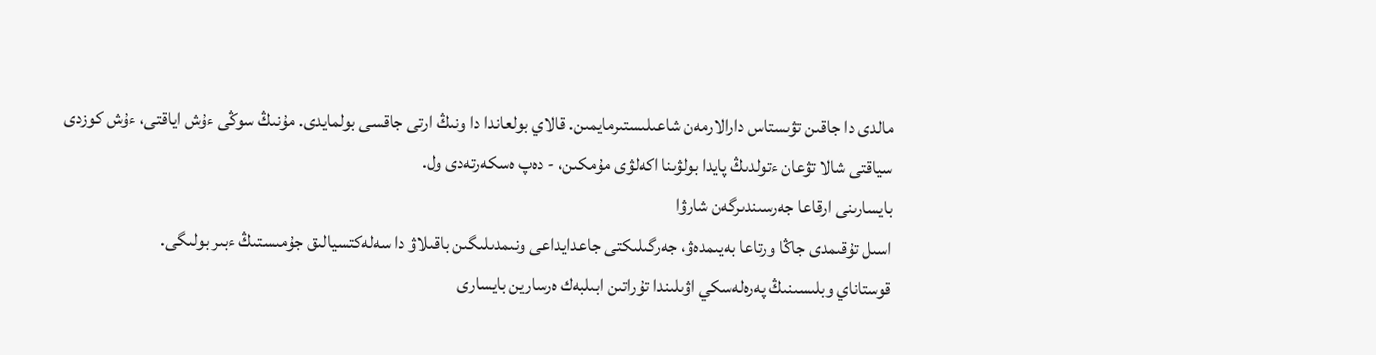مالدى دا جاقىن تۋىستاس دارالارمەن شاعىلىستىرمايمىن. قالاي بولعاندا دا ونىڭ ارتى جاقسى بولمايدى. مۇنىڭ سوڭى ءۇش اياقتى، ءۇش كوزدى سياقتى شالا تۋعان ءتولدىڭ پايدا بولۋىنا اكەلۋى مۇمكىن، - دەپ ەسكەرتەدى ول.
بايسارىنى ارقاعا جەرسىندىرگەن شارۋا
اسىل تۇقىمدى جاڭا ورتاعا بەيىمدەۋ، جەرگىلىكتى جاعدايداعى ونىمدىلىگىن باقىلاۋ دا سەلەكتسيالىق جۇمىستىڭ ءبىر بولىگى.
قوستاناي وبلىسىنىڭ پەرەلەسكي اۋىلىندا تۇراتىن ابىلبەك ەرسارين بايسارى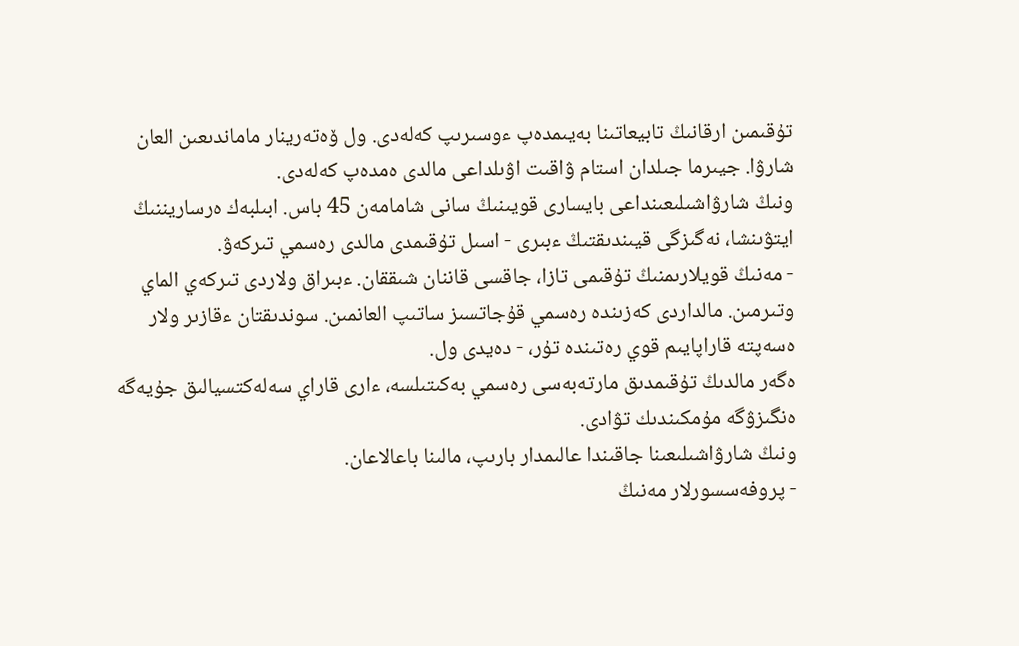تۇقىمىن ارقانىڭ تابيعاتىنا بەيىمدەپ ءوسىرىپ كەلەدى. ول ۆەتەرينار ماماندىعىن العان شارۋا. جيىرما جىلدان استام ۋاقىت اۋىلداعى مالدى ەمدەپ كەلەدى.
ونىڭ شارۋاشىلىعىنداعى بايسارى قويىنىڭ سانى شامامەن 45 باس. ابىلبەك ەرساريننىڭ ايتۋىنشا، نەگىزگى قيىندىقتىڭ ءبىرى - اسىل تۇقىمدى مالدى رەسمي تىركەۋ.
- مەنىڭ قويلارىمنىڭ تۇقىمى تازا، جاقسى قاننان شىققان. ءبىراق ولاردى تىركەي الماي وتىرمىن. مالداردى كەزىندە رەسمي قۇجاتسىز ساتىپ العانمىن. سوندىقتان ءقازىر ولار ەسەپتە قاراپايىم قوي رەتىندە تۇر، - دەيدى ول.
ەگەر مالدىڭ تۇقىمدىق مارتەبەسى رەسمي بەكىتىلسە، ءارى قاراي سەلەكتسيالىق جۇيەگە ەنگىزۋگە مۇمكىندىك تۋادى.
ونىڭ شارۋاشىلىعىنا جاقىندا عالىمدار بارىپ، مالىنا باعالاعان.
- پروفەسسورلار مەنىڭ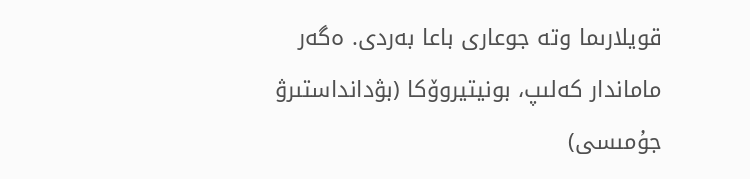قويلارىما وتە جوعارى باعا بەردى. ەگەر ماماندار كەلىپ، بونيتيروۆكا (بۋدانداستىرۋ جۇمىسى)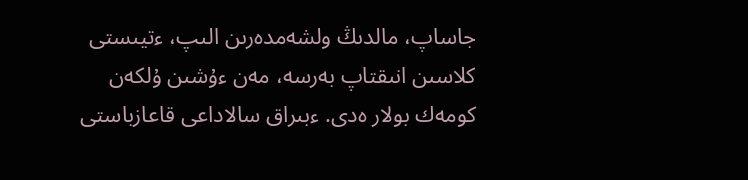جاساپ، مالدىڭ ولشەمدەرىن الىپ، ءتيىستى كلاسىن انىقتاپ بەرسە، مەن ءۇشىن ۇلكەن كومەك بولار ەدى. ءبىراق سالاداعى قاعازباستى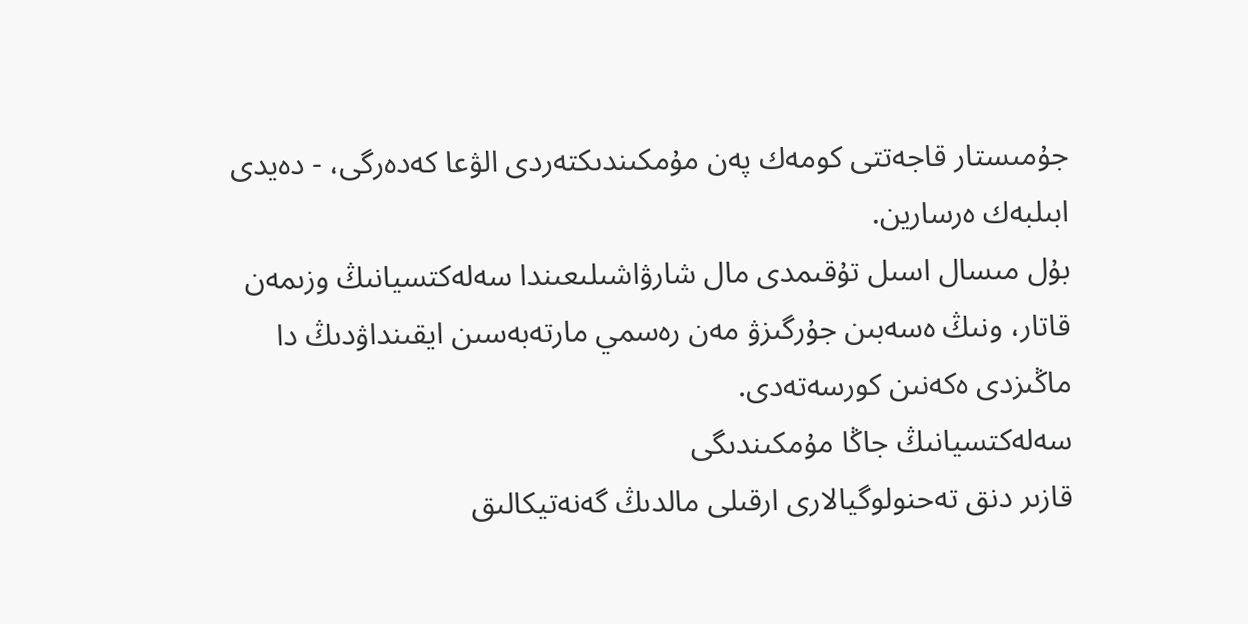جۇمىستار قاجەتتى كومەك پەن مۇمكىندىكتەردى الۋعا كەدەرگى، - دەيدى ابىلبەك ەرسارين.
بۇل مىسال اسىل تۇقىمدى مال شارۋاشىلىعىندا سەلەكتسيانىڭ وزىمەن قاتار، ونىڭ ەسەبىن جۇرگىزۋ مەن رەسمي مارتەبەسىن ايقىنداۋدىڭ دا ماڭىزدى ەكەنىن كورسەتەدى.
سەلەكتسيانىڭ جاڭا مۇمكىندىگى
قازىر دنق تەحنولوگيالارى ارقىلى مالدىڭ گەنەتيكالىق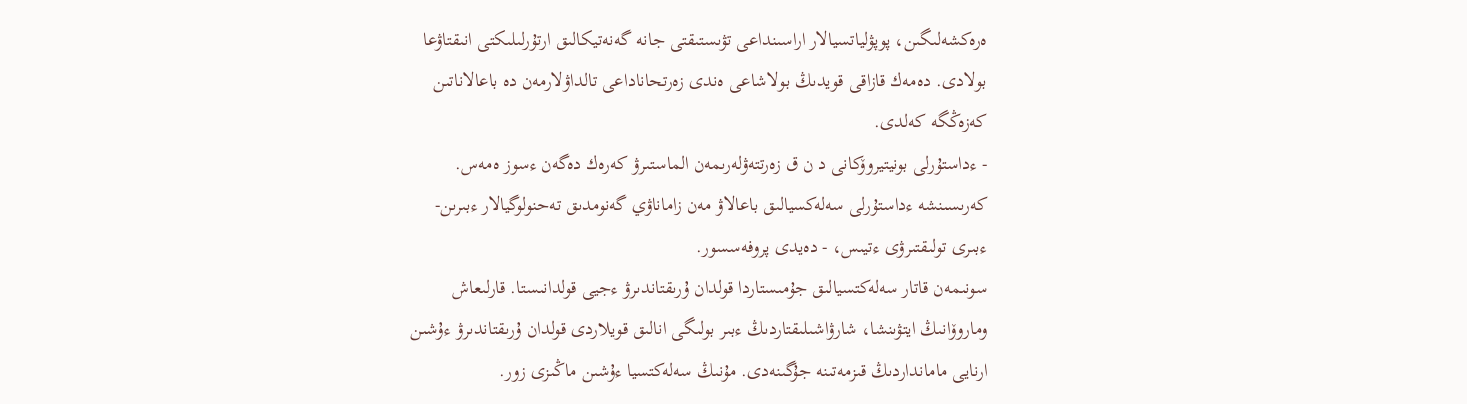ەرەكشەلىگىن، پوپۋلياتسيالار اراسىنداعى تۋىستىقتى جانە گەنەتيكالىق ارتۇرلىلىكتى انىقتاۋعا بولادى. دەمەك قازاقى قويدىڭ بولاشاعى ەندى زەرتحاناداعى تالداۋلارمەن دە باعالاناتىن كەزەڭگە كەلدى.
- ءداستۇرلى بونيتيروۆكانى د ن ق زەرتتەۋلەرىمەن الماستىرۋ كەرەك دەگەن ءسوز ەمەس. كەرىسىنشە ءداستۇرلى سەلەكسيالىق باعالاۋ مەن زاماناۋي گەنومدىق تەحنولوگيالار ءبىرىن- ءبىرى تولىقتىرۋى ءتيىس، - دەيدى پروفەسسور.
سونىمەن قاتار سەلەكتسيالىق جۇمىستاردا قولدان ۇرىقتاندىرۋ ءجيى قولدانىستا. قارلىعاش وماروۆانىڭ ايتۋىنشا، شارۋاشىلىقتاردىڭ ءبىر بولىگى انالىق قويلاردى قولدان ۇرىقتاندىرۋ ءۇشىن ارنايى مامانداردىڭ قىزمەتىنە جۇگىنەدى. مۇنىڭ سەلەكتسيا ءۇشىن ماڭىزى زور.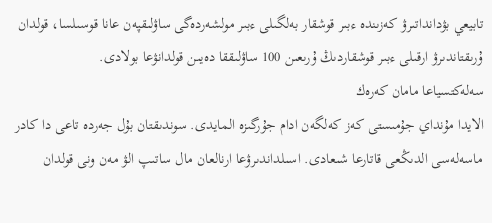تابيعي بۋدانداتىرۋ كەزىندە ءبىر قوشقار بەلگىلى ءبىر مولشەردەگى ساۋلىقپەن عانا قوسىلسا، قولدان ۇرىقتاندىرۋ ارقىلى ءبىر قوشقاردىڭ ۇرىعىن 100 ساۋلىققا دەيىن قولدانۋعا بولادى.
سەلەكتسياعا مامان كەرەك
الايدا مۇنداي جۇمىستى كەز كەلگەن ادام جۇرگىزە المايدى. سوندىقتان بۇل جەردە تاعى دا كادر ماسەلەسى الدىڭعى قاتارعا شىعادى. اسىلداندىرۋعا ارنالعان مال ساتىپ الۋ مەن ونى قولدان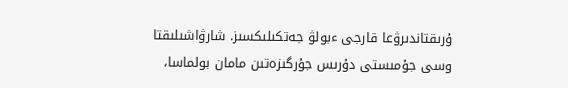ۇرىقتاندىرۋعا قارجى ءبولۋ جەتكىلىكسىز. شارۋاشىلىقتا وسى جۇمىستى دۇرىس جۇرگىزەتىن مامان بولماسا،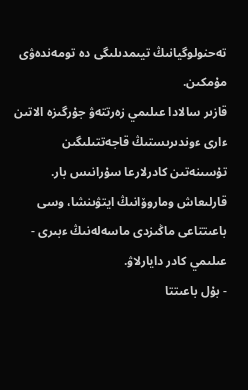تەحنولوگيانىڭ تيىمدىلىگى دە تومەندەۋى مۇمكىن.
قازىر سالادا عىلىمي زەرتتەۋ جۇرگىزە الاتىن ءارى ءوندىرىستىڭ قاجەتتىلىگىن تۇسىنەتىن كادرلارعا سۇرانىس بار. قارلىعاش وماروۆانىڭ ايتۋىنشا، وسى باعىتتاعى ماڭىزدى ماسەلەنىڭ ءبىرى - عىلىمي كادر دايارلاۋ.
- بۇل باعىتتا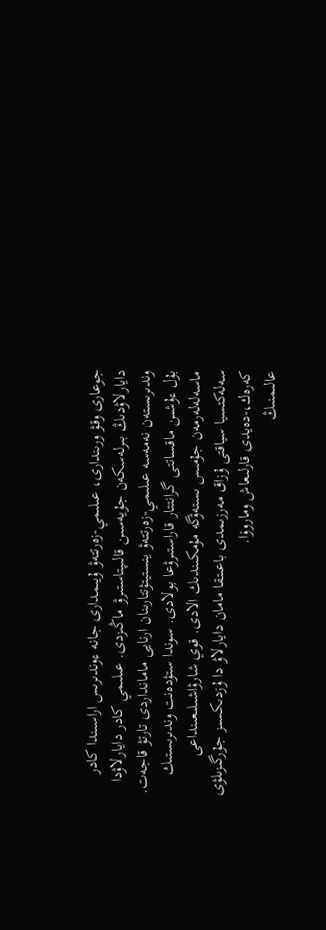جوعارى وقۋ ورىندارى، عىلىمي-زەرتتەۋ ۇيىمدارى جانە ءوندىرىس اراسىندا كادر دايارلاۋدىڭ بىرلەسكەن جۇيەسىن قالىپتاستىرۋ ماڭىزدى. عىلىمي كادر دايارلاۋدا وندىرىستەن نەمەسە عىلىمي-زەرتتەۋ ينستيتۋتتارىنان ارنايى مامانداردى تارتۋ قاجەت. بۇل ءۇشىن ماقساتتى گرانتتار قاراستىرۋعا بولادى. سوندا ستۋدەنت وندىرىستىك ماسەلەلەرمەن جۇمىس ىستەۋگە مۇمكىندىك الادى. قوي شارۋاشىلىعىنداعى سەلەكتسيا سياقتى ۇزاق مەرزىمدى باعىتقا مامان دايارلاۋ دا ۇزدىكسىز جۇرگىزىلۋى كەرەك،-دەيدى قارلىعاش وماروۆا.
عالىمنىڭ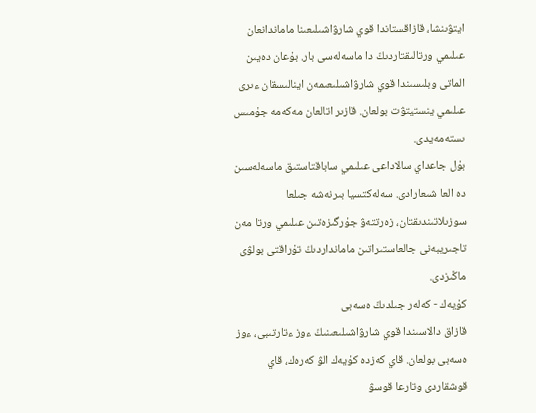ايتۋىنشا، قازاقستاندا قوي شارۋاشىلىعىنا ماماندانعان عىلىمي ورتالىقتاردىڭ دا ماسەلەسى بار. بۇعان دەيىن الماتى وبلىسىندا قوي شارۋاشىلىعىمەن اينالىسقان ءىرى عىلىمي ينستيتۋت بولعان. قازىر اتالعان مەكەمە جۇمىس ىستەمەيدى.
بۇل جاعداي سالاداعى عىلىمي ساباقتاستىق ماسەلەسىن دە العا شىعارادى. سەلەكتسيا بىرنەشە جىلعا سوزىلاتىندىقتان، زەرتتەۋ جۇرگىزەتىن عىلىمي ورتا مەن تاجىريبەنى جالعاستىراتىن مامانداردىڭ تۇراقتى بولۋى ماڭىزدى.
كۇيەك - كەلەر جىلدىڭ ەسەبى
قازاق دالاسىندا قوي شارۋاشىلىعىنىڭ ءوز ءتارتىبى، ءوز ەسەبى بولعان. قاي كەزدە كۇيەك الۋ كەرەك، قاي قوشقاردى وتارعا قوسۋ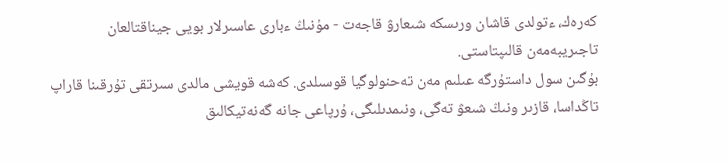كەرەك، ءتولدى قاشان ورىسكە شىعارۋ قاجەت - مۇنىڭ ءبارى عاسىرلار بويى جيناقتالعان تاجىريبەمەن قالىپتاستى.
بۇگىن سول داستۇرگە عىلىم مەن تەحنولوگيا قوسىلدى. كەشە قويشى مالدى سىرتقى تۇرقىنا قاراپ تاڭداسا، قازىر ونىڭ شىعۋ تەگى، ونىمدىلىگى، ۇرپاعى جانە گەنەتيكالىق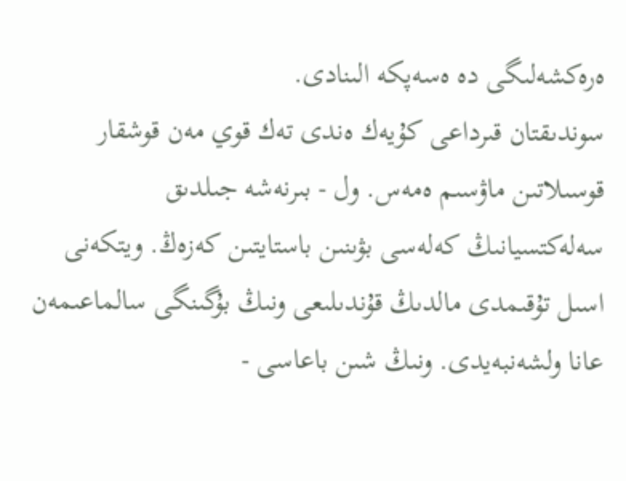ەرەكشەلىگى دە ەسەپكە الىنادى.
سوندىقتان قىرداعى كۇيەك ەندى تەك قوي مەن قوشقار قوسىلاتىن ماۋسىم ەمەس. ول - بىرنەشە جىلدىق سەلەكتسيانىڭ كەلەسى بۋىنىن باستايتىن كەزەڭ. ويتكەنى اسىل تۇقىمدى مالدىڭ قۇندىلىعى ونىڭ بۇگىنگى سالماعىمەن عانا ولشەنبەيدى. ونىڭ شىن باعاسى -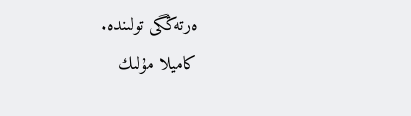ەرتەڭگى تولىندە.
كاميلا مۇلىك